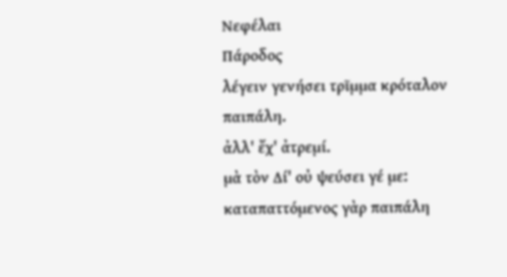Νεφέλαι
Πάροδος
λέγειν γενήσει τρῖμμα κρόταλον παιπάλη.
ἀλλ' ἔχ' ἀτρεμί.
μὰ τὸν Δί' οὐ ψεύσει γέ με:
καταπαττόμενος γὰρ παιπάλη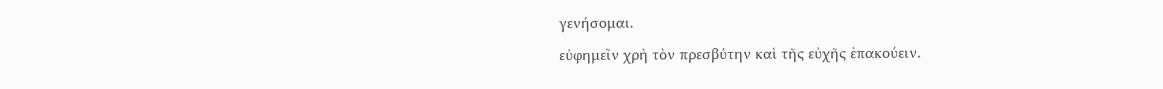γενήσομαι.
εὐφημεῖν χρὴ τὸν πρεσβύτην καὶ τῆς εὐχῆς ἐπακούειν.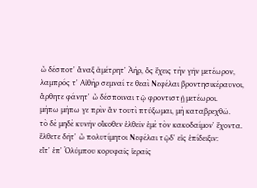ὦ δέσποτ' ἄναξ ἀμέτρητ' Ἀήρ, ὃς ἔχεις τὴν γῆν μετέωρον,
λαμπρός τ' Αἰθὴρ σεμναί τε θεαὶ Νεφέλαι βροντησικέραυνοι,
ἄρθητε φάνητ' ὦ δέσποιναι τῷ φροντιστῇ μετέωροι.
μήπω μήπω γε πρὶν ἂν τουτὶ πτύξωμαι, μὴ καταβρεχθῶ.
τὸ δὲ μηδὲ κυνῆν οἴκοθεν ἐλθεῖν ἐμὲ τὸν κακοδαίμον' ἔχοντα.
ἔλθετε δῆτ' ὦ πολυτίμητοι Νεφέλαι τῷδ' εἰς ἐπίδειξιν:
εἴτ' ἐπ' Ὀλύμπου κορυφαῖς ἱεραῖς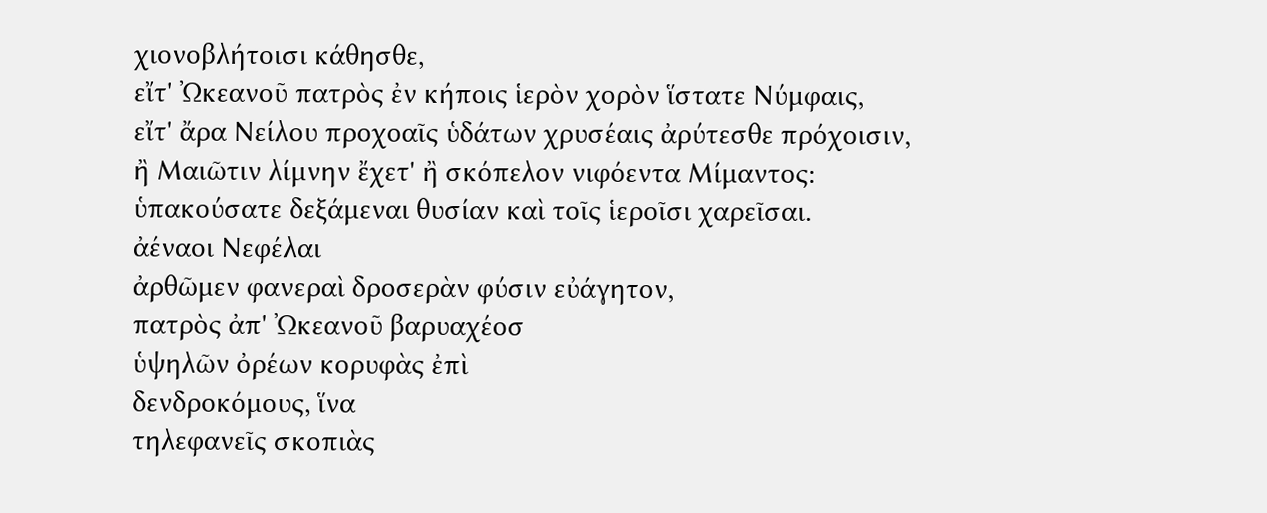χιονοβλήτοισι κάθησθε,
εἴτ' Ὠκεανοῦ πατρὸς ἐν κήποις ἱερὸν χορὸν ἵστατε Νύμφαις,
εἴτ' ἄρα Νείλου προχοαῖς ὑδάτων χρυσέαις ἀρύτεσθε πρόχοισιν,
ἢ Μαιῶτιν λίμνην ἔχετ' ἢ σκόπελον νιφόεντα Μίμαντος:
ὑπακούσατε δεξάμεναι θυσίαν καὶ τοῖς ἱεροῖσι χαρεῖσαι.
ἀέναοι Νεφέλαι
ἀρθῶμεν φανεραὶ δροσερὰν φύσιν εὐάγητον,
πατρὸς ἀπ' Ὠκεανοῦ βαρυαχέοσ
ὑψηλῶν ὀρέων κορυφὰς ἐπὶ
δενδροκόμους, ἵνα
τηλεφανεῖς σκοπιὰς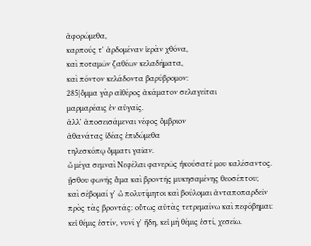ἀφορώμεθα,
καρπούς τ' ἀρδομέναν ἱερὰν χθόνα,
καὶ ποταμῶν ζαθέων κελαδήματα,
καὶ πόντον κελάδοντα βαρύβρομον:
285|ὄμμα γὰρ αἰθέρος ἀκάματον σελαγεῖται
μαρμαρέαις ἐν αὐγαῖς.
ἀλλ' ἀποσεισάμεναι νέφος ὄμβριον
ἀθανάτας ἰδέας ἐπιδώμεθα
τηλεσκόπῳ ὄμματι γαῖαν.
ὦ μέγα σεμναὶ Νεφέλαι φανερῶς ἠκούσατέ μου καλέσαντος.
ᾔσθου φωνῆς ἅμα καὶ βροντῆς μυκησαμένης θεοσέπτου;
καὶ σέβομαί γ' ὦ πολυτίμητοι καὶ βούλομαι ἀνταποπαρδεῖν
πρὸς τὰς βροντάς: οὕτως αὐτὰς τετρεμαίνω καὶ πεφόβημαι:
κεἰ θέμις ἐστίν, νυνί γ' ἤδη, κεἰ μὴ θέμις ἐστί, χεσείω.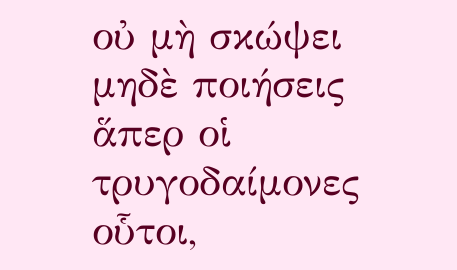οὐ μὴ σκώψει μηδὲ ποιήσεις ἅπερ οἱ τρυγοδαίμονες οὗτοι,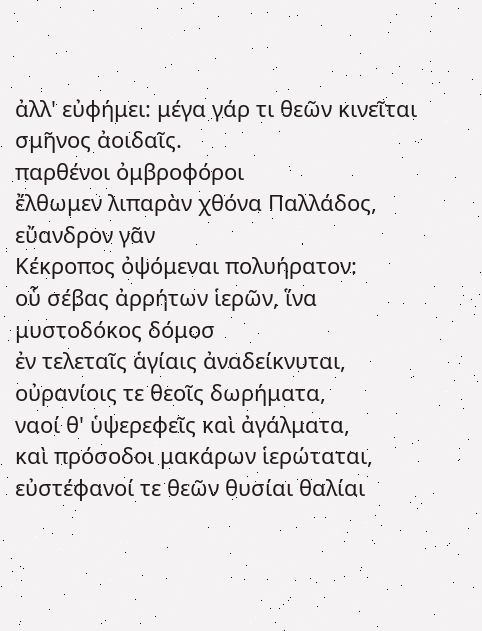ἀλλ' εὐφήμει: μέγα γάρ τι θεῶν κινεῖται σμῆνος ἀοιδαῖς.
παρθένοι ὀμβροφόροι
ἔλθωμεν λιπαρὰν χθόνα Παλλάδος, εὔανδρον γᾶν
Κέκροπος ὀψόμεναι πολυήρατον:
οὗ σέβας ἀρρήτων ἱερῶν, ἵνα
μυστοδόκος δόμοσ
ἐν τελεταῖς ἁγίαις ἀναδείκνυται,
οὐρανίοις τε θεοῖς δωρήματα,
ναοί θ' ὑψερεφεῖς καὶ ἀγάλματα,
καὶ πρόσοδοι μακάρων ἱερώταται,
εὐστέφανοί τε θεῶν θυσίαι θαλίαι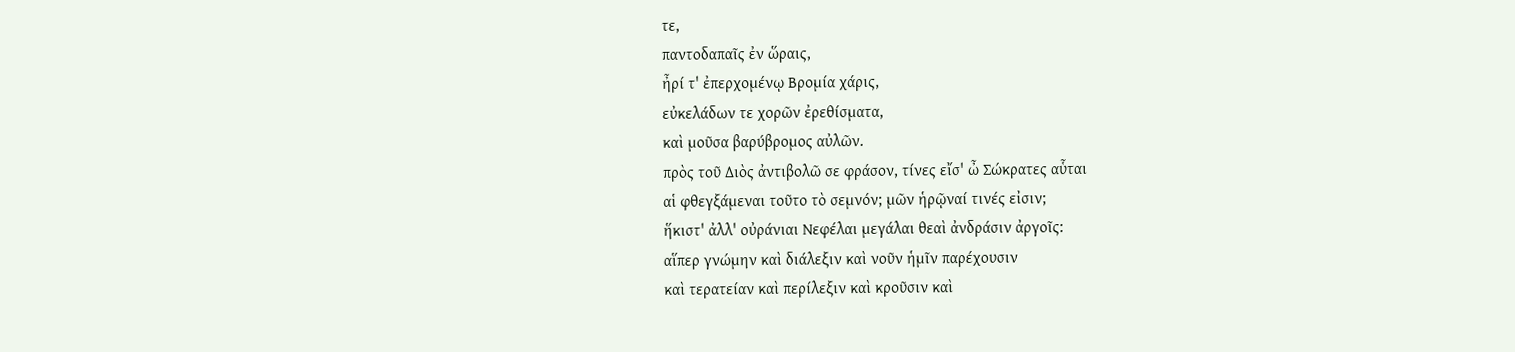τε,
παντοδαπαῖς ἐν ὥραις,
ἦρί τ' ἐπερχομένῳ Βρομία χάρις,
εὐκελάδων τε χορῶν ἐρεθίσματα,
καὶ μοῦσα βαρύβρομος αὐλῶν.
πρὸς τοῦ Διὸς ἀντιβολῶ σε φράσον, τίνες εἴσ' ὦ Σώκρατες αὗται
αἱ φθεγξάμεναι τοῦτο τὸ σεμνόν; μῶν ἡρῷναί τινές εἰσιν;
ἥκιστ' ἀλλ' οὐράνιαι Νεφέλαι μεγάλαι θεαὶ ἀνδράσιν ἀργοῖς:
αἵπερ γνώμην καὶ διάλεξιν καὶ νοῦν ἡμῖν παρέχουσιν
καὶ τερατείαν καὶ περίλεξιν καὶ κροῦσιν καὶ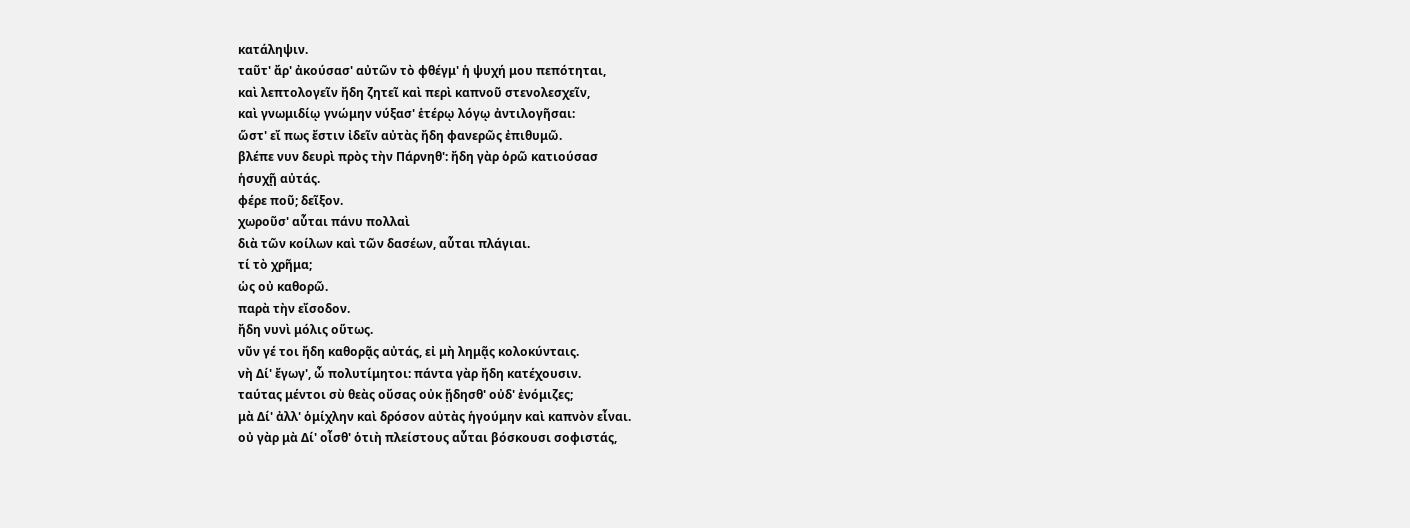κατάληψιν.
ταῦτ' ἄρ' ἀκούσασ' αὐτῶν τὸ φθέγμ' ἡ ψυχή μου πεπότηται,
καὶ λεπτολογεῖν ἤδη ζητεῖ καὶ περὶ καπνοῦ στενολεσχεῖν,
καὶ γνωμιδίῳ γνώμην νύξασ' ἑτέρῳ λόγῳ ἀντιλογῆσαι:
ὥστ' εἴ πως ἔστιν ἰδεῖν αὐτὰς ἤδη φανερῶς ἐπιθυμῶ.
βλέπε νυν δευρὶ πρὸς τὴν Πάρνηθ': ἤδη γὰρ ὁρῶ κατιούσασ
ἡσυχῇ αὐτάς.
φέρε ποῦ; δεῖξον.
χωροῦσ' αὗται πάνυ πολλαὶ
διὰ τῶν κοίλων καὶ τῶν δασέων, αὗται πλάγιαι.
τί τὸ χρῆμα;
ὡς οὐ καθορῶ.
παρὰ τὴν εἴσοδον.
ἤδη νυνὶ μόλις οὕτως.
νῦν γέ τοι ἤδη καθορᾷς αὐτάς, εἰ μὴ λημᾷς κολοκύνταις.
νὴ Δί' ἔγωγ', ὦ πολυτίμητοι: πάντα γὰρ ἤδη κατέχουσιν.
ταύτας μέντοι σὺ θεὰς οὔσας οὐκ ᾔδησθ' οὐδ' ἐνόμιζες;
μὰ Δί' ἀλλ' ὁμίχλην καὶ δρόσον αὐτὰς ἡγούμην καὶ καπνὸν εἶναι.
οὐ γὰρ μὰ Δί' οἶσθ' ὁτιὴ πλείστους αὗται βόσκουσι σοφιστάς,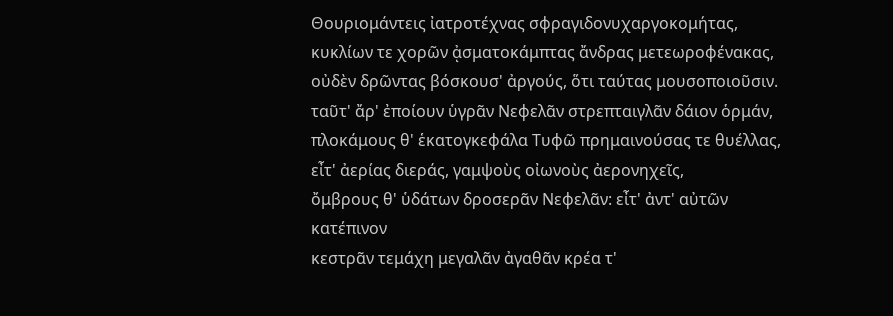Θουριομάντεις ἰατροτέχνας σφραγιδονυχαργοκομήτας,
κυκλίων τε χορῶν ᾀσματοκάμπτας ἄνδρας μετεωροφένακας,
οὐδὲν δρῶντας βόσκουσ' ἀργούς, ὅτι ταύτας μουσοποιοῦσιν.
ταῦτ' ἄρ' ἐποίουν ὑγρᾶν Νεφελᾶν στρεπταιγλᾶν δάιον ὁρμάν,
πλοκάμους θ' ἑκατογκεφάλα Τυφῶ πρημαινούσας τε θυέλλας,
εἶτ' ἀερίας διεράς, γαμψοὺς οἰωνοὺς ἀερονηχεῖς,
ὄμβρους θ' ὑδάτων δροσερᾶν Νεφελᾶν: εἶτ' ἀντ' αὐτῶν κατέπινον
κεστρᾶν τεμάχη μεγαλᾶν ἀγαθᾶν κρέα τ'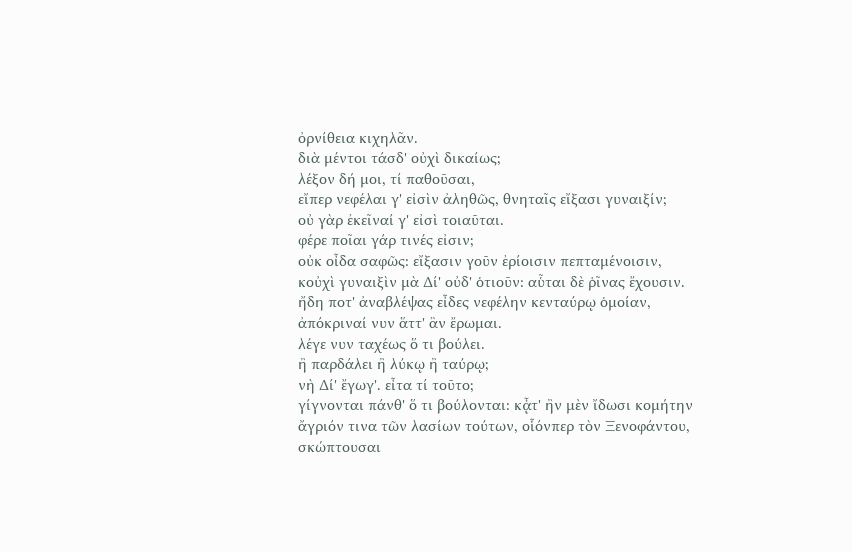ὀρνίθεια κιχηλᾶν.
διὰ μέντοι τάσδ' οὐχὶ δικαίως;
λέξον δή μοι, τί παθοῦσαι,
εἴπερ νεφέλαι γ' εἰσὶν ἀληθῶς, θνηταῖς εἴξασι γυναιξίν;
οὐ γὰρ ἐκεῖναί γ' εἰσὶ τοιαῦται.
φέρε ποῖαι γάρ τινές εἰσιν;
οὐκ οἶδα σαφῶς: εἴξασιν γοῦν ἐρίοισιν πεπταμένοισιν,
κοὐχὶ γυναιξὶν μὰ Δί' οὐδ' ὁτιοῦν: αὗται δὲ ῥῖνας ἔχουσιν.
ἤδη ποτ' ἀναβλέψας εἶδες νεφέλην κενταύρῳ ὁμοίαν,
ἀπόκριναί νυν ἅττ' ἂν ἔρωμαι.
λέγε νυν ταχέως ὅ τι βούλει.
ἢ παρδάλει ἢ λύκῳ ἢ ταύρῳ;
νὴ Δί' ἔγωγ'. εἶτα τί τοῦτο;
γίγνονται πάνθ' ὅ τι βούλονται: κᾆτ' ἢν μὲν ἴδωσι κομήτην
ἄγριόν τινα τῶν λασίων τούτων, οἷόνπερ τὸν Ξενοφάντου,
σκώπτουσαι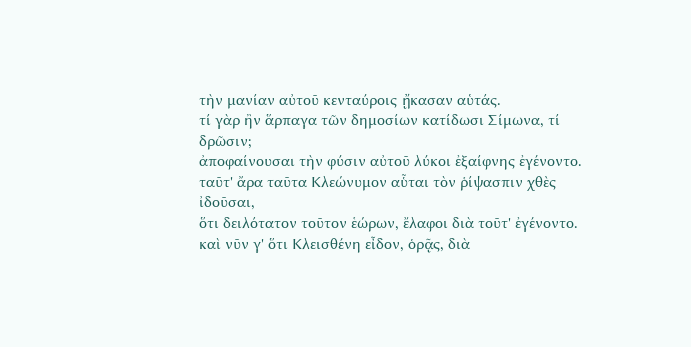τὴν μανίαν αὐτοῦ κενταύροις ᾔκασαν αὑτάς.
τί γὰρ ἢν ἅρπαγα τῶν δημοσίων κατίδωσι Σίμωνα, τί δρῶσιν;
ἀποφαίνουσαι τὴν φύσιν αὐτοῦ λύκοι ἐξαίφνης ἐγένοντο.
ταῦτ' ἄρα ταῦτα Κλεώνυμον αὗται τὸν ῥίψασπιν χθὲς ἰδοῦσαι,
ὅτι δειλότατον τοῦτον ἑώρων, ἔλαφοι διὰ τοῦτ' ἐγένοντο.
καὶ νῦν γ' ὅτι Κλεισθένη εἶδον, ὁρᾷς, διὰ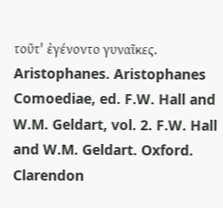τοῦτ' ἐγένοντο γυναῖκες.
Aristophanes. Aristophanes Comoediae, ed. F.W. Hall and W.M. Geldart, vol. 2. F.W. Hall and W.M. Geldart. Oxford. Clarendon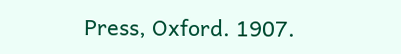Press, Oxford. 1907.